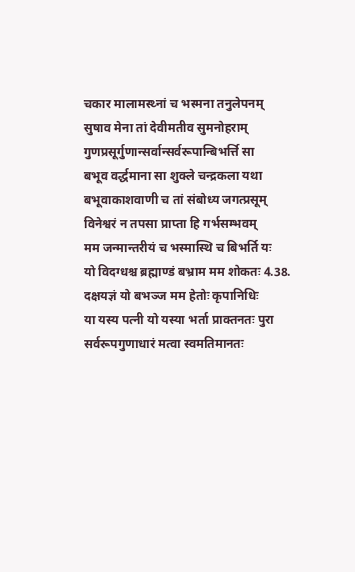चकार मालामस्थ्नां च भस्मना तनुलेपनम्
सुषाव मेना तां देवीमतीव सुमनोहराम्
गुणप्रसूर्गुणान्सर्वान्सर्वरूपान्बिभर्त्ति सा
बभूव वर्द्धमाना सा शुक्ले चन्द्रकला यथा
बभूवाकाशवाणी च तां संबोध्य जगत्प्रसूम्
विनेश्वरं न तपसा प्राप्ता हि गर्भसम्भवम्
मम जन्मान्तरीयं च भस्मास्थि च बिभर्ति यः
यो विदग्धश्च ब्रह्माण्डं बभ्राम मम शोकतः 4.38.
दक्षयज्ञं यो बभञ्ज मम हेतोः कृपानिधिः
या यस्य पत्नी यो यस्या भर्ता प्राक्तनतः पुरा
सर्वरूपगुणाधारं मत्वा स्वमतिमानतः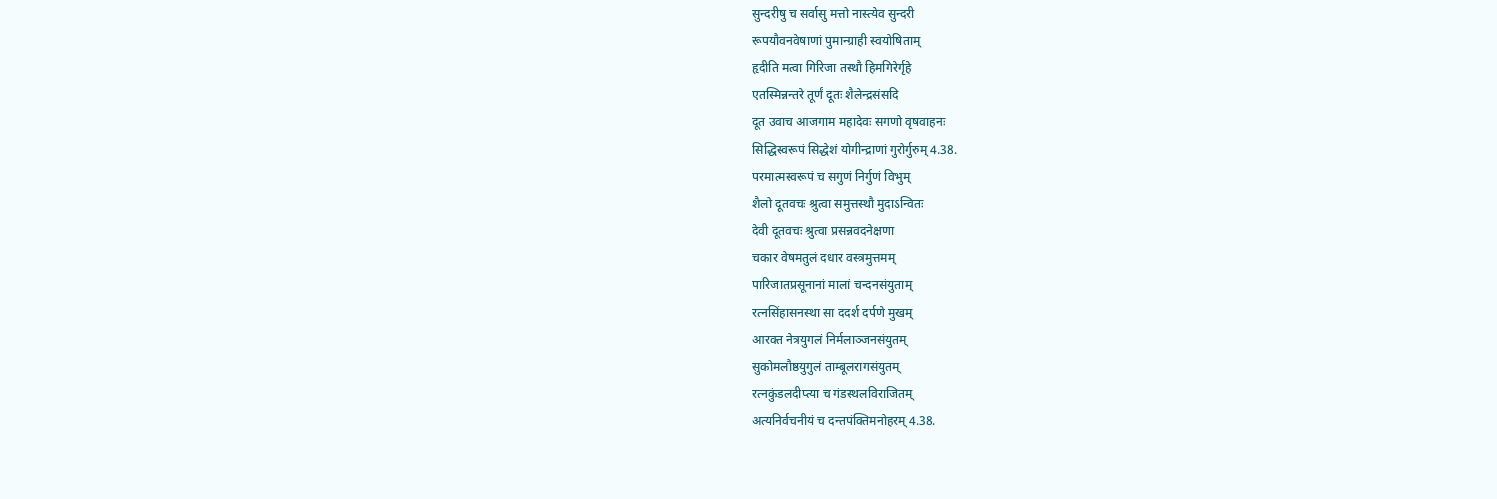सुन्दरीषु च सर्वासु मत्तो नास्त्येव सुन्दरी
रूपयौवनवेषाणां पुमान्ग्राही स्वयोषिताम्
हृदीति मत्वा गिरिजा तस्थौ हिमगिरेर्गृहे
एतस्मिन्नन्तरे तूर्णं दूतः शैलेन्द्रसंसदि
दूत उवाच आजगाम महादेवः सगणो वृषवाहनः
सिद्धिस्वरूपं सिद्धेशं योगीन्द्राणां गुरोर्गुरुम् 4.38.
परमात्मस्वरूपं च सगुणं निर्गुणं विभुम्
शैलो दूतवचः श्रुत्वा समुत्तस्थौ मुदाऽन्वितः
देवी दूतवचः श्रुत्वा प्रसन्नवदनेक्षणा
चकार वेषमतुलं दधार वस्त्रमुत्तमम्
पारिजातप्रसूनानां मालां चन्दनसंयुताम्
रत्नसिंहासनस्था सा ददर्श दर्पणे मुखम्
आरक्त नेत्रयुगलं निर्मलाञ्जनसंयुतम्
सुकोमलौष्ठयुगुलं ताम्बूलरागसंयुतम्
रत्नकुंडलदीप्त्या च गंडस्थलविराजितम्
अत्यनिर्वचनीयं च दन्तपंक्तिमनोहरम् 4.38.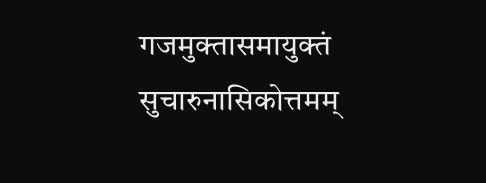गजमुक्तासमायुक्तं सुचारुनासिकोत्तमम्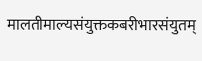मालतीमाल्यसंयुक्तकबरीभारसंयुतम्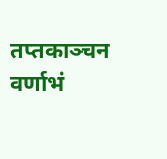तप्तकाञ्चन वर्णाभं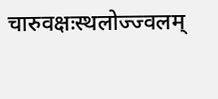चारुवक्षःस्थलोज्ज्वलम्